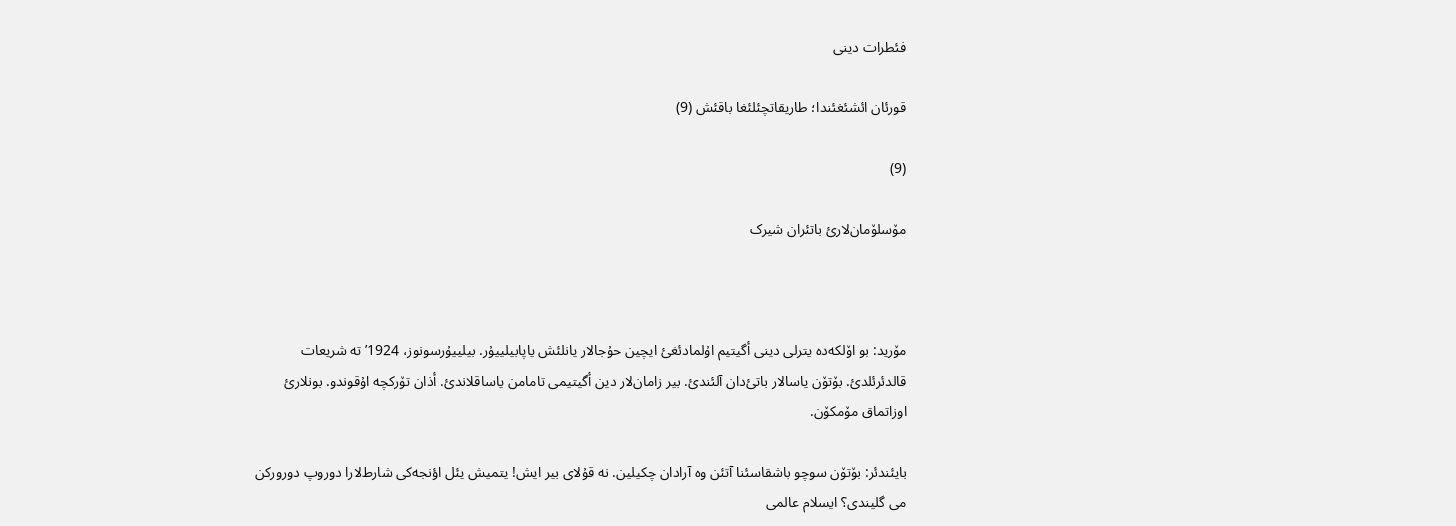فئطرات دینی

قورئان ائشئغئندا؛ طاریقاتچئلئغا باقئش (9)

(9)

مۆسلۆمان‌لارئ باتئران شیرک



مۆرید: بو اۆلکەدە یترلی دینی أگیتیم اۇلمادئغئ ایچین حۇجالار یانلئش یاپابیلییۇر. بیلییۇرسونوز، 1924’تە شریعات قالدئرئلدئ. بۆتۆن یاسالار باتئ‌دان آلئندئ. بیر زامان‌لار دین أگیتیمی تامامن یاساقلاندئ. أذان تۆرکچە اۇقوندو. بونلارئ اوزاتماق مۆمکۆن.

بایئندئر: بۆتۆن سوچو باشقاسئنا آتئن وە آرادان چکیلین. نە قۇلای بیر ایش! یتمیش یئل اؤنجەکی شارط‌لارا دوروپ دورورکن می گلیندی؟ ایسلام عالمی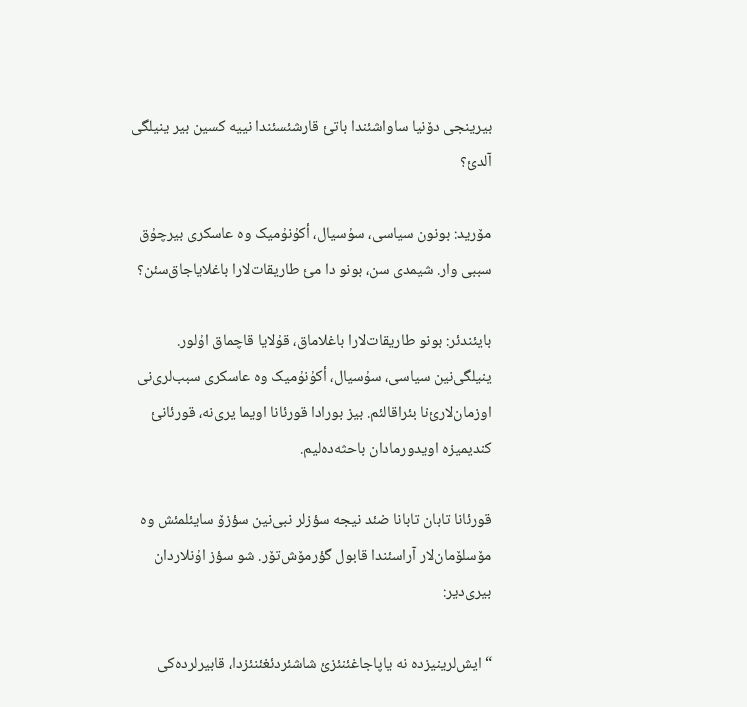بیرینجی دۆنیا ساواشئندا باتئ قارشئسئندا نییە کسین بیر ینیلگی آلدئ؟

مۆرید: بونون سیاسی، سۇسیال، أکۇنۇمیک وە عاسکری بیرچۇق سببی وار. شیمدی سن، بونو دا مئ طاریقات‌لارا باغلایاجاق‌سئن؟

بایئندئر: بونو طاریقات‌لارا باغلاماق، قۇلایا قاچماق اۇلور. ینیلگی‌نین سیاسی، سۇسیال، أکۇنۇمیک وە عاسکری سبب‌لری‌نی اوزمان‌لارئ‌نا بئراقالئم. بیز بورادا قورئانا اویما یری‌نە، قورئانئ کندیمیزە اویدورمادان باحثەدەلیم.

قورئانا تابان تابانا ضئد نیجە سؤزلر نبی‌نین سؤزۆ سایئلمئش وە مۆسلۆمان‌لار آراسئندا قابول گؤرمۆش‌تۆر. شو سؤز اۇنلاردان بیری‌دیر:

“ایش‌لرینیزدە نە یاپاجاغئنئزئ شاشئردئغئنئزدا، قابیرلردەکی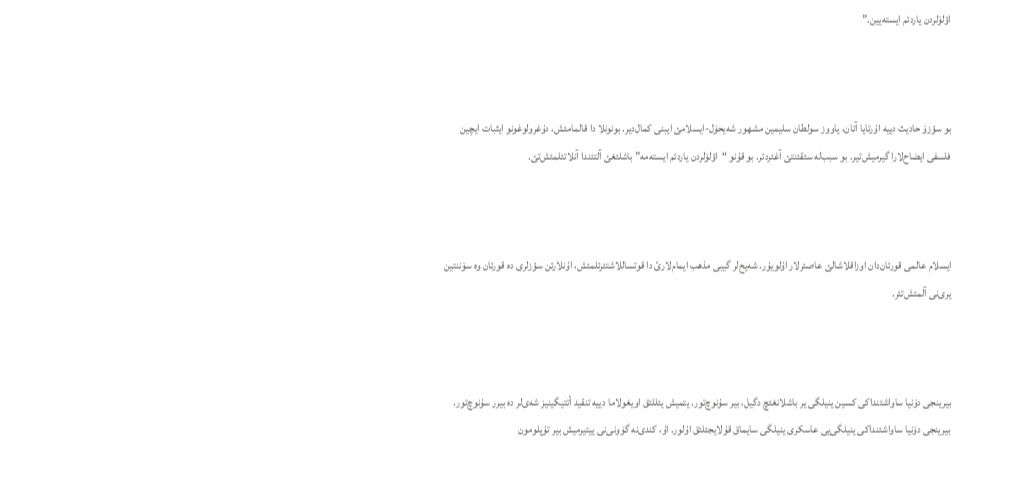اؤلۆلردن یاردئم ایستەیین.”



بو سؤزۆ حادیث دییە اۇرتایا آتان، یاووز سولطان سلیمین مشهور شەیحۆل-ایسلامئ ایبنی کمال‌دیر. بونونلا دا قالمامئش، دۇغرولوغونو ایثبات ایچین فلسفی ایضاح‌لارا گیرمیش‌تیر. بو سبب‌لە سئقئنتئ آغئردئر. بو قۇنو “اؤلۆلردن یاردئم ایستەمە” باشلئغئ آلتئندا آنلاتئلمئش‌تئ.



ایسلام عالمی قورئان‌دان اوزاقلاشالئ عاصئرلار اۇلویۇر. شەیح‌لر گیبی مذهب ایمام‌لارئ دا قوتساللاشتئرئلمئش، اۇنلارئن سؤزلری دە قورئان وە سۆننتین یری‌نی آلمئش‌تئر.



بیرینجی دۆنیا ساواشئنداکی کسین ینیلگی یر باشلانغئچ دگیل، بیر سۇنوچ‌تور. یتمیش یئللئق اویغولاما دییە تنقید أتتیگینیز شەی‌لر دە بیرر سۇنوچ‌تور. بیرینجی دۆنیا ساواشئنداکی ینیلگی‌یی عاسکری ینیلگی سایماق قۇلایجئلئق اۇلور. اۇ، کندی‌نە گۆونی‌نی ییتیرمیش بیر تۇپلومون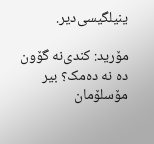ینیلگیسی‌دیر.

مۆرید: کندی‌نە گۆون دە نە دەمک؟ بیر مۆسلۆمان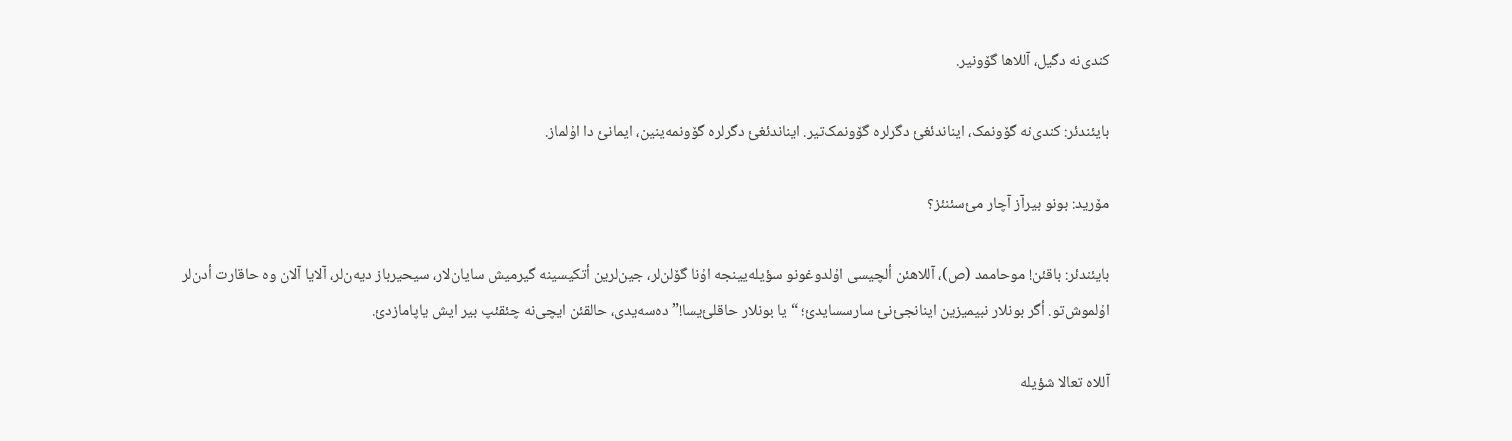کندی‌نە دگیل، آللاها گۆونیر.

بایئندئر: کندی‌نە گۆونمک، ایناندئغئ دگرلرە گۆونمک‌تیر. ایناندئغئ دگرلرە گۆونمەینین، ایمانئ دا اۇلماز.

مۆرید: بونو بیرآز آچار مئ‌سئنئز؟

بایئندئر: باقئن! موحاممد (ص)، آللاهئن ألچیسی اۇلدوغونو سؤیلەیینجە اۇنا گۆلن‌لر، جین‌لرین أتکیسینە گیرمیش سایان‌لار، سیحیرباز دیەن‌لر، آلایا آلان وە حاقارت أدن‌لر اۇلموش‌تو. أگر بونلار نبیمیزین اینانجئ‌نئ سارسسایدئ؛ “یا بونلار حاقلئ‌یسا!” دەسەیدی، حالقئن ایچی‌نە چئقئپ بیر ایش یاپامازدئ.

آللاە تعالا شؤیلە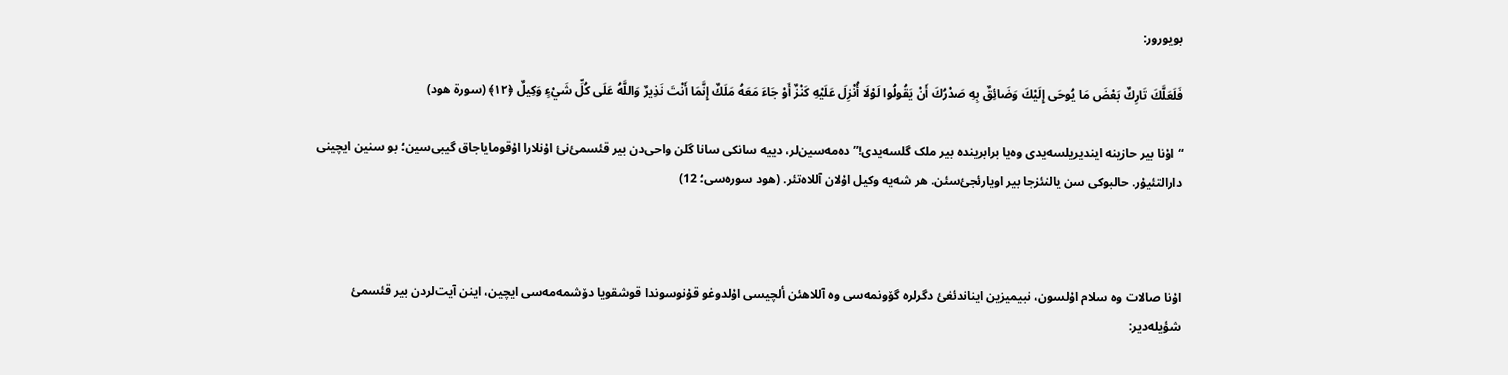بویورور:

فَلَعَلَّكَ تَارِكٌ بَعْضَ مَا يُوحَى إِلَيْكَ وَضَائِقٌ بِهِ صَدْرُكَ أَنْ يَقُولُوا لَوْلَا أُنْزِلَ عَلَيْهِ كَنْزٌ أَوْ جَاءَ مَعَهُ مَلَكٌ إِنَّمَا أَنْتَ نَذِيرٌ وَاللَّهُ عَلَى كُلِّ شَيْءٍ وَكِيلٌ ﴿۱۲﴾ (سورة هود)

“اۇنا بیر حازینە ایندیریلسەیدی وەیا برابریندە بیر ملک گلسەیدی!” دەمەسین‌لر، دییە سانکی سانا گلن واحی‌دن بیر قئسمئ‌نئ اۇنلارا اۇقومایاجاق گیبی‌سین؛ بو سنین ایچینی دارالتئیۇر. حالبوکی سن یالنئزجا بیر اویارئجئ‌سئن. هر شەیە وکیل اۇلان آللاەتئر. (هود سورەسی؛ 12)



اۇنا صالات وە سلام اۇلسون، نبیمیزین ایناندئغئ دگرلرە گۆونمەسی وە آللاهئن ألچیسی اۇلدوغو قۇنوسوندا قوشقویا دۆشمەمەسی ایچین، اینن آیت‌لردن بیر قئسمئ شؤیلەدیر: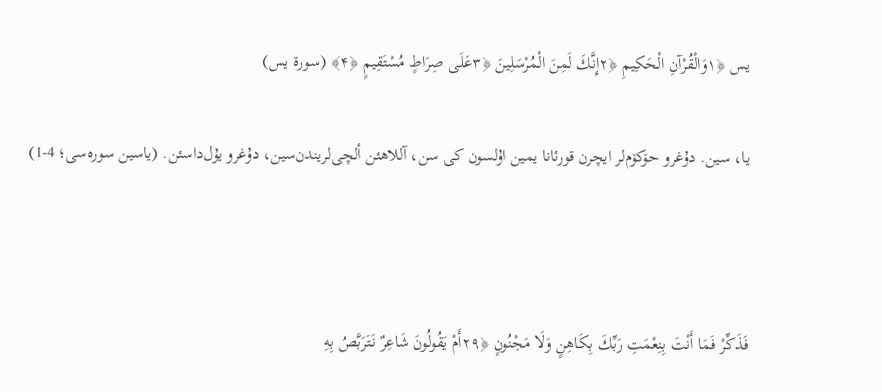يس ﴿۱وَالْقُرْآنِ الْحَكِيمِ ﴿۲إِنَّكَ لَمِنَ الْمُرْسَلِينَ ﴿۳عَلَى صِرَاطٍ مُسْتَقِيمٍ ﴿۴﴾ (سورة یس)

یا، سین. دۇغرو حۆکۆم‌لر ایچرن قورئانا یمین اۇلسون کی سن، آللاهئن ألچی‌لریندن‌سین، دۇغرو یۇل‌داسئن. (یاسین سورەسی؛ 4-1)



فَذَكِّرْ فَمَا أَنْتَ بِنِعْمَتِ رَبِّكَ بِكَاهِنٍ وَلَا مَجْنُونٍ ﴿۲۹أَمْ يَقُولُونَ شَاعِرٌ نَتَرَبَّصُ بِهِ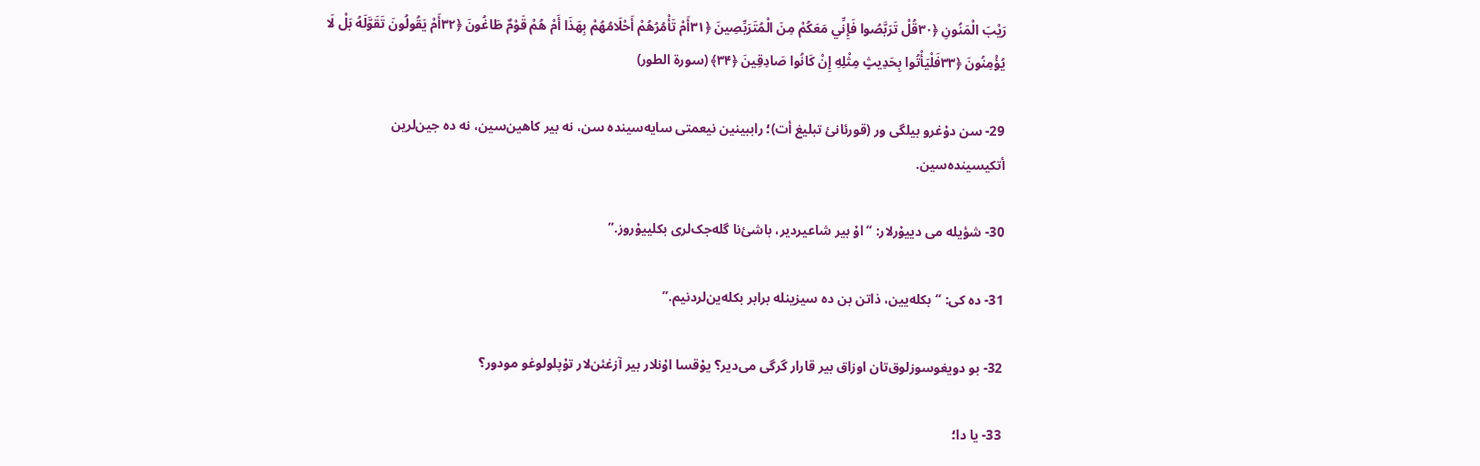رَيْبَ الْمَنُونِ ﴿۳۰قُلْ تَرَبَّصُوا فَإِنِّي مَعَكُمْ مِنَ الْمُتَرَبِّصِينَ ﴿۳۱أَمْ تَأْمُرُهُمْ أَحْلَامُهُمْ بِهَذَا أَمْ هُمْ قَوْمٌ طَاغُونَ ﴿۳۲أَمْ يَقُولُونَ تَقَوَّلَهُ بَلْ لَا يُؤْمِنُونَ ﴿۳۳فَلْيَأْتُوا بِحَدِيثٍ مِثْلِهِ إِنْ كَانُوا صَادِقِينَ ﴿۳۴﴾ (سورة الطور)

29- سن دۇغرو بیلگی ور (قورئانئ تبلیغ أت)؛ راببینین نیعمتی سایەسیندە سن، نە بیر کاهین‌سین، نە دە جین‌لرین أتکیسیندەسین.

30- شؤیلە می دییۇرلار: “اۇ بیر شاعیردیر، باشئ‌نا گلەجک‌لری بکلییۇروز.”

31- دە کی: “بکلەیین، ذاتن بن دە سیزینلە برابر بکلەین‌لردنیم.”

32- بو دویغوسوزلوق‌تان اوزاق بیر قارار گرگی می‌دیر؟ یۇقسا اۇنلار بیر آزغئن‌لار تۇپلولوغو مودور؟

33- یا دا؛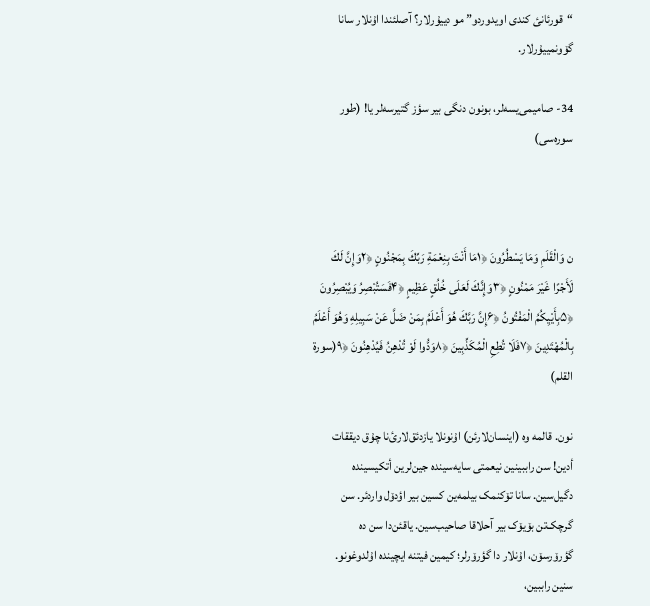“قورئانئ کندی اویدوردو” مو دییۇرلار؟ آصلئندا اۇنلار سانا گۆونمییۇرلار.

34- صامیمی‌یسەلر، بونون دنگی بیر سؤز گتیرسەلر یا! (طور سورەسی)



ن وَالْقَلَمِ وَمَا يَسْطُرُونَ ﴿۱مَا أَنْتَ بِنِعْمَةِ رَبِّكَ بِمَجْنُونٍ ﴿۲وَإِنَّ لَكَ لَأَجْرًا غَيْرَ مَمْنُونٍ ﴿۳وَإِنَّكَ لَعَلَى خُلُقٍ عَظِيمٍ ﴿۴فَسَتُبْصِرُ وَيُبْصِرُونَ ﴿۵بِأَيْيِكُمُ الْمَفْتُونُ ﴿۶إِنَّ رَبَّكَ هُوَ أَعْلَمُ بِمَنْ ضَلَّ عَنْ سَبِيلِهِ وَهُوَ أَعْلَمُ بِالْمُهْتَدِينَ ﴿۷فَلَا تُطِعِ الْمُكَذِّبِينَ ﴿۸وَدُّوا لَوْ تُدْهِنُ فَيُدْهِنُونَ ﴿۹(سورة القلم)

نون. قالمە وە (اینسان‌لارئن) اۇنونلا یازدئق‌لارئ‌نا چۇق دیققات أدین! سن راببینین نیعمتی سایەسیندە جین‌لرین أتکیسیندە دگیل‌سین. سانا تۆکنمک بیلمەین کسین بیر اؤدۆل واردئر. سن گرچک‌تن بۆیۆک بیر آحلاقا صاحیب‌سین. یاقئن‌دا سن دە گؤرۆرسۆن، اۇنلار دا گؤرۆرلر؛ کیمین فیتنە ایچیندە اۇلدوغونو. سنین راببین،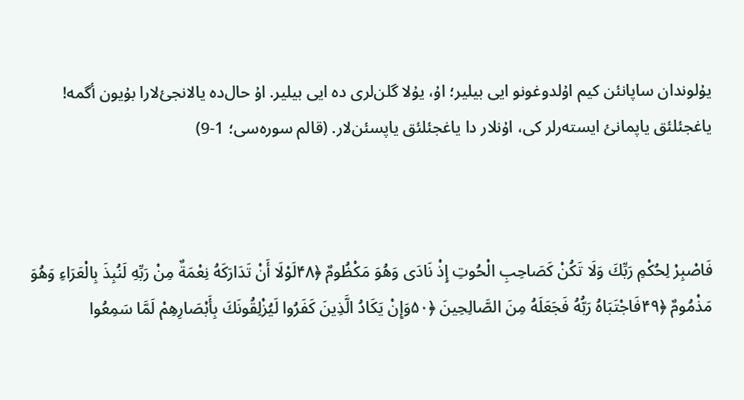یۇلوندان ساپانئن کیم اۇلدوغونو ایی بیلیر؛ اۇ، یۇلا گلن‌لری دە ایی بیلیر. اۇ حال‌دە یالانجئ‌لارا بۇیون أگمە! یاغجئلئق یاپمانئ ایستەرلر کی، اۇنلار دا یاغجئلئق یاپسئن‌لار. (قالم سورەسی؛ 1-9)



فَاصْبِرْ لِحُكْمِ رَبِّكَ وَلَا تَكُنْ كَصَاحِبِ الْحُوتِ إِذْ نَادَى وَهُوَ مَكْظُومٌ ﴿۴۸لَوْلَا أَنْ تَدَارَكَهُ نِعْمَةٌ مِنْ رَبِّهِ لَنُبِذَ بِالْعَرَاءِ وَهُوَ مَذْمُومٌ ﴿۴۹فَاجْتَبَاهُ رَبُّهُ فَجَعَلَهُ مِنَ الصَّالِحِينَ ﴿۵۰وَإِنْ يَكَادُ الَّذِينَ كَفَرُوا لَيُزْلِقُونَكَ بِأَبْصَارِهِمْ لَمَّا سَمِعُوا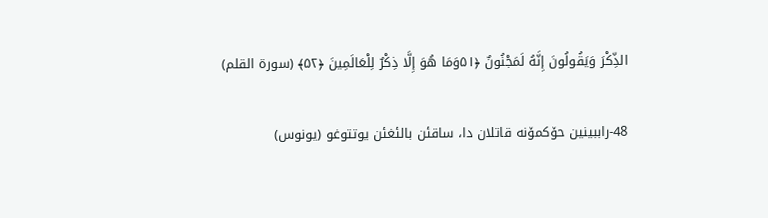الذِّكْرَ وَيَقُولُونَ إِنَّهُ لَمَجْنُونٌ ﴿۵۱وَمَا هُوَ إِلَّا ذِكْرٌ لِلْعَالَمِينَ ﴿۵۲﴾ (سورة القلم)

48-راببینین حۆکمۆنە قاتلان دا، ساقئن بالئغئن یوتتوغو (یونوس)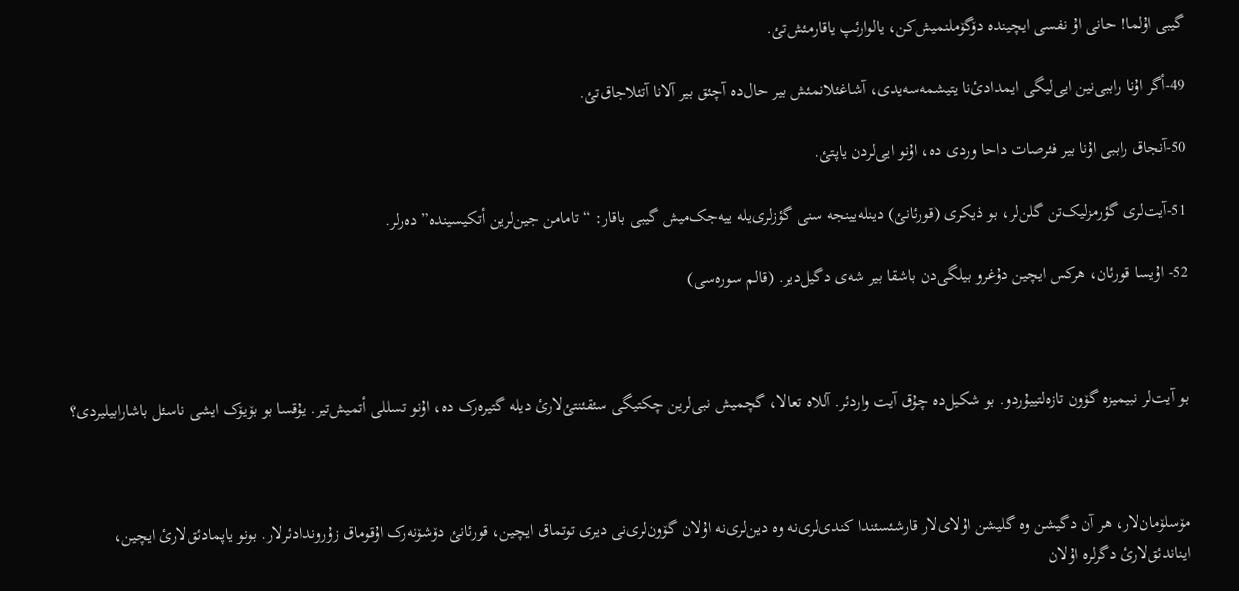گیبی اۇلما! حانی اۇ نفسی ایچیندە دۆگۆملنمیش‌کن، یالوارئپ یاقارمئش‌تئ.

49-أگر اۇنا راببی‌نین ایی‌لیگی ایمدادئ‌نا یتیشمەسەیدی، آشاغئلانمئش بیر حال‌دە آچئق بیر آلانا آتئلاجاق‌تئ.

50-آنجاق راببی اۇنا بیر فئرصات داحا وردی دە، اۇنو ایی‌لردن یاپتئ.

51-آیت‌لری گؤرمزلیک‌تن گلن‌لر، بو ذیکری (قورئانئ) دینلەیینجە سنی گؤزلری‌یلە ییەجک‌میش گیبی باقار: “تامامن جین‌لرین أتکیسیندە” دەرلر.

52- اۇیسا قورئان، هرکس ایچین دۇغرو بیلگی‌دن باشقا بیر شەی دگیل‌دیر. (قالم سورەسی)



بو آیت‌لر نبیمیزە گۆون تازەلتییۇردو. بو شکیل‌دە چۇق آیت واردئر. آللاە تعالا، گچمیش نبی‌لرین چکتیگی سئقئنتئ‌لارئ دیلە گتیرەرک دە، اۇنو تسللی أتمیش‌تیر. یۇقسا بو بۆیۆک ایشی ناسئل باشارابیلیردی؟



مۆسلۆمان‌لار، هر آن دگیشن وە گلیشن اۇلای‌لار قارشئسئندا کندی‌لری‌نە وە دین‌لری‌نە اۇلان گۆون‌لری‌نی دیری توتماق ایچین، قورئانئ دۆشۆنەرک اۇقوماق زۇروندادئرلار. بونو یاپمادئق‌لارئ ایچین، ایناندئق‌لارئ دگرلرە اۇلان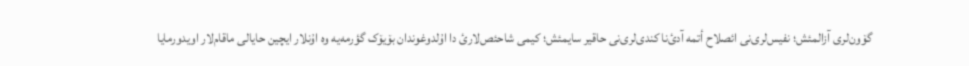گۆون‌لری آزالمئش؛ نفیس‌لری‌نی ائصلاح أتمە آدئ‌نا کندی‌لری‌نی حاقیر سایمئش؛ کیمی شاحئص‌لارئ دا اۇلدوغوندان بۆیۆک گؤرمەیە وە اۇنلار ایچین حایالی ماقام‌لار اویدورمایا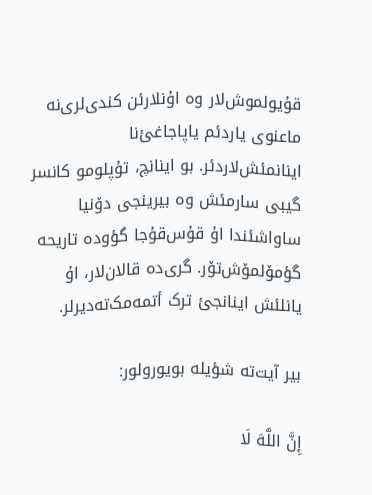قۇیولموش‌لار وە اۇنلارئن کندی‌لری‌نە ماعنوی یاردئم یاپاجاغئ‌نا اینانمئش‌لاردئر. بو اینانچ، تۇپلومو کانسر گیبی سارمئش وە بیرینجی دۆنیا ساواشئندا اۇ قۇس‌قۇجا گؤودە تاریحە گؤمۆلمۆش‌تۆر. گری‌دە قالان‌لار، اۇ یانلئش اینانجئ ترک أتمەمک‌تەدیرلر.

بیر آیت‌تە شؤیلە بویورولور:

إِنَّ اللَّهَ لَا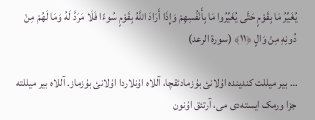يُغَيِّرُ مَا بِقَوْمٍ حَتَّى يُغَيِّرُوا مَا بِأَنْفُسِهِمْ وَإِذَا أَرَادَ اللَّهُ بِقَوْمٍ سُوءًا فَلَا مَرَدَّ لَهُ وَمَا لَهُمْ مِنْ دُونِهِ مِنْ وَالٍ ﴿۱۱﴾ (سورة الرعد)

… بیر میللت کندیندە اۇلانئ بۇزمادئقچا، آللاە اۇنلاردا اۇلانئ بۇزماز. آللاە بیر میللتە جزا ورمک ایستەدی می، آرتئق اۇنون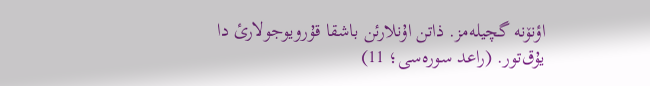اؤنۆنە گچیلەمز. ذاتن اۇنلارئن باشقا قۇرویوجولارئ دا یۇق‌تور. (راعد سورەسی؛ 11)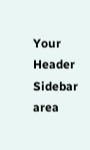Your Header Sidebar area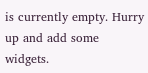is currently empty. Hurry up and add some widgets.